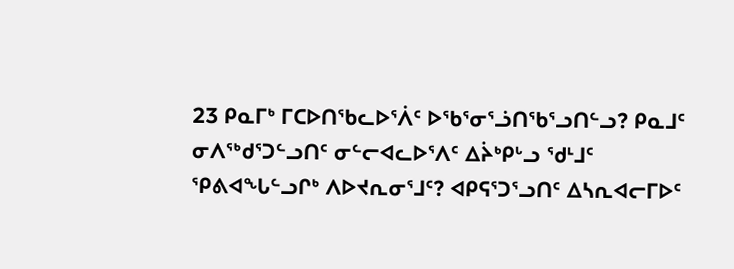23 ᑭᓇᒥᒃ ᒥᑕᐅᑎᖃᓚᐅᕐᐲᑦ ᐅᖃᕐᓂᕐᓘᑎᖃᕐᓗᑎᓪᓗ? ᑭᓇᒧᑦ ᓂᐱᖅᑯᕐᑐᓪᓗᑎᑦ ᓂᓪᓕᐊᓚᐅᕐᐱᑦ ᐃᔩᒃᑭᒡᓗ ᖁᒻᒧᑦ ᕿᕕᐊᖓᓪᓗᒋᒃ ᐱᐅᔪᕆᓂᕐᒧᑦ? ᐊᑭᕋᕐᑐᕐᓗᑎᑦ ᐃᓴᕆᐊᓕᒥᐅᑦ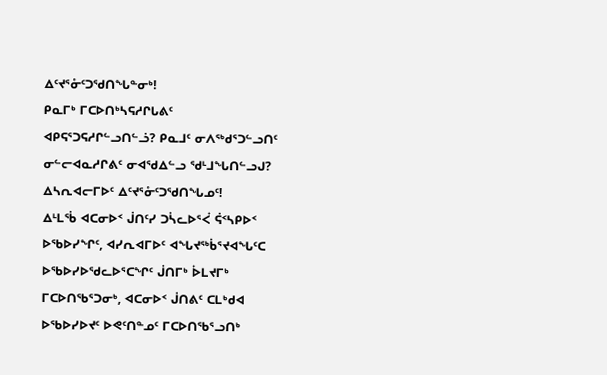ᐃᑦᔪᕐᓁᑦᑐᖁᑎᖓᓐᓂᒃ!
ᑭᓇᒥᒃ ᒥᑕᐅᑎᒃᓴᕋᓱᒋᒐᕕᑦ ᐊᑭᕋᕐᑐᕋᓱᒋᓪᓗᑎᓪᓘ? ᑭᓇᒧᑦ ᓂᐱᖅᑯᕐᑐᓪᓗᑎᑦ ᓂᓪᓕᐊᓇᓱᒋᕕᑦ ᓂᐊᖁᐃᓪᓗ ᖁᒻᒧᖓᑎᓪᓗᒍ? ᐃᓴᕆᐊᓕᒥᐅᑦ ᐃᑦᔪᕐᓁᑦᑐᖁᑎᖓᓄᑦ!
ᐃᒻᒪᖄ ᐊᑕᓂᐅᑉ ᒎᑎᑦᓯ ᑐᓵᓚᐅᕐᐹ ᕌᑉᓴᑭᐅᑉ ᐅᖃᐅᓯᖏᑦ, ᐊᓯᕆᐊᒥᐅᑦ ᐊᖓᔪᖅᑳᕐᔪᐊᖓᑦᑕ ᐅᖃᐅᓯᐅᖁᓚᐅᕐᑕᖏᑦ ᒎᑎᒥᒃ ᐆᒪᔪᒥᒃ ᒥᑕᐅᑎᖃᕐᑐᓂᒃ, ᐊᑕᓂᐅᑉ ᒎᑎᕕᑦ ᑕᒪᒃᑯᐊ ᐅᖃᐅᓯᐅᔪᑦ ᐅᕙᑦᑎᓐᓄᑦ ᒥᑕᐅᑎᖃᕐᓗᑎᒃ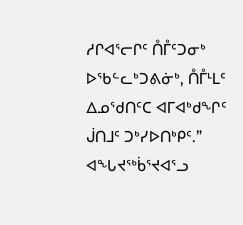ᓱᒋᐊᕐᓕᒋᑦ ᑍᒤᑦᑐᓂᒃ ᐅᖃᓪᓚᒃᑐᕕᓃᒃ, ᑍᒤᒻᒪᑦ ᐃᓄᖁᑎᑦᑕ ᐊᒥᐊᒃᑯᖏᑦ ᒎᑎᒧᑦ ᑐᒃᓯᐅᑎᒃᑭᑦ.”
ᐊᖓᔪᖅᑳᕐᔪᐊᕐᓗ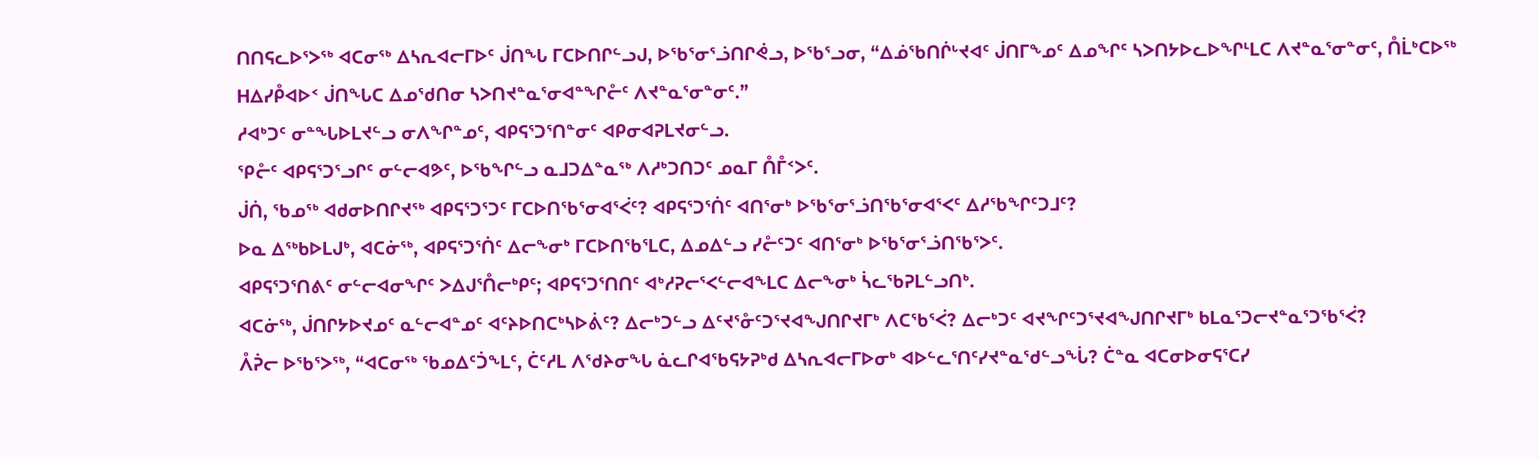ᑎᑎᕋᓚᐅᕐᐳᖅ ᐊᑕᓂᖅ ᐃᓴᕆᐊᓕᒥᐅᑦ ᒎᑎᖓ ᒥᑕᐅᑎᒋᓪᓗᒍ, ᐅᖃᕐᓂᕐᓘᑎᒋᕚᓗ, ᐅᖃᕐᓗᓂ, “ᐃᓅᖃᑎᒌᒡᔪᐊᑦ ᒎᑎᒥᖕᓄᑦ ᐃᓄᖏᑦ ᓴᐳᑎᔭᐅᓚᐅᖏᒻᒪᑕ ᐱᔪᓐᓇᕐᓂᓐᓂᑦ, ᑍᒫᒃᑕᐅᖅ ᕼᐃᓯᑬᐊᐅᑉ ᒎᑎᖓᑕ ᐃᓄᖁᑎᓂ ᓴᐳᑎᔪᓐᓇᕐᓂᐊᓐᖏᓔᑦ ᐱᔪᓐᓇᕐᓂᓐᓂᑦ.”
ᓱᐊᒃᑐᑦ ᓂᓐᖓᐅᒪᔪᓪᓗ ᓂᐱᖏᓐᓄᑦ, ᐊᑭᕋᕐᑐᕐᑎᓐᓂᑦ ᐊᑭᓂᐊᕈᒪᔪᓂᓪᓗ.
ᕿᓔᑦ ᐊᑭᕋᕐᑐᕐᓗᒋᑦ ᓂᓪᓕᐊᕗᑦ, ᐅᖃᖏᓪᓗ ᓇᒧᑐᐃᓐᓇᖅ ᐱᓱᒃᑐᑎᑐᑦ ᓄᓇᒥ ᑍᒤᑉᐳᑦ.
ᒎᑏ, ᖃᓄᖅ ᐊᑯᓂᐅᑎᒋᔪᖅ ᐊᑭᕋᕐᑐᕐᑐᑦ ᒥᑕᐅᑎᖃᕐᓂᐊᕐᐹᑦ? ᐊᑭᕋᕐᑐᕐᑏᑦ ᐊᑎᕐᓂᒃ ᐅᖃᕐᓂᕐᓘᑎᖃᕐᓂᐊᕐᐸᑦ ᐃᓱᖃᖏᑦᑐᒧᑦ?
ᐅᓇ ᐃᖅᑲᐅᒪᒍᒃ, ᐊᑕᓃᖅ, ᐊᑭᕋᕐᑐᕐᑏᑦ ᐃᓕᖕᓂᒃ ᒥᑕᐅᑎᖃᕐᒪᑕ, ᐃᓄᐃᓪᓗ ᓯᓔᑦᑐᑦ ᐊᑎᕐᓂᒃ ᐅᖃᕐᓂᕐᓘᑎᖃᕐᐳᑦ.
ᐊᑭᕋᕐᑐᕐᑎᕕᑦ ᓂᓪᓕᐊᓂᖏᑦ ᐳᐃᒍᕐᑍᓕᒃᑭᑦ; ᐊᑭᕋᕐᑐᕐᑎᑎᑦ ᐊᒃᓱᕈᓕᕐᐸᓪᓕᐊᖕᒪᑕ ᐃᓕᖕᓂᒃ ᓵᓚᖃᕈᒪᓪᓗᑎᒃ.
ᐊᑕᓃᖅ, ᒎᑎᒋᔭᐅᔪᓄᑦ ᓇᓪᓕᐊᓐᓄᑦ ᐊᑦᔨᐅᑎᑕᒃᓴᐅᕖᑦ? ᐃᓕᒃᑐᓪᓗ ᐃᑦᔪᕐᓁᑦᑐᕐᔪᐊᖑᑎᒋᔪᒥᒃ ᐱᑕᖃᕐᐹ? ᐃᓕᒃᑐᑦ ᐊᔪᖏᑦᑐᕐᔪᐊᖑᑎᒋᔪᒥᒃ ᑲᒪᓇᕐᑐᓕᔪᓐᓇᕐᑐᖃᕐᐹ?
ᐰᕉᓕ ᐅᖃᕐᐳᖅ, “ᐊᑕᓂᖅ ᖃᓄᐃᑦᑑᖕᒪᑦ, ᑖᑦᓱᒪ ᐱᖁᔨᓂᖓ ᓈᓚᒋᐊᖃᕋᔭᕈᒃᑯ ᐃᓴᕆᐊᓕᒥᐅᓂᒃ ᐊᐅᓪᓚᕐᑎᑦᓯᔪᓐᓇᖁᓪᓗᖔ? ᑖᓐᓇ ᐊᑕᓂᐅᓂᕋᕐᑕᓯ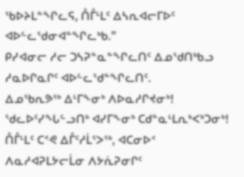ᖃᐅᔨᒪᓐᖏᓚᕋ, ᑍᒤᒻᒪᑦ ᐃᓴᕆᐊᓕᒥᐅᑦ ᐊᐅᓪᓚᖁᓂᐊᓐᖏᓚᒃᑲ.”
ᑭᓯᐊᓂᓕ ᓱᓕ ᑐᓴᕈᓐᓇᓐᖏᓚᑎᑦ ᐃᓄᖁᑎᒃᑲᓗ ᓱᓇᐅᒋᓇᒋᑦ ᐊᐅᓪᓚᖁᓐᖏᓚᑎᑦ.
ᐃᓄᖃᕆᕗᖅ ᐃᒻᒥᖕᓂᒃ ᐱᐅᓇᓱᒋᔪᓂᒃ! ᖁᓚᐅᑦᓯᖓᓪᓗᑎᒃ ᐊᓯᒥᖕᓂᒃ ᑕᑯᓐᓇᒻᒪᕆᒃᐸᒃᑐᓂᒃ!
ᑍᒤᒻᒪᑦ ᑕᕝᕙ ᐃᒤᑦᓱᒫᕐᐳᖅ, ᐊᑕᓂᐅᑉ ᐱᓇᓱᐊᕈᒪᔭᓕᒫᓂ ᐱᔭᕇᕈᓂᒋᑦ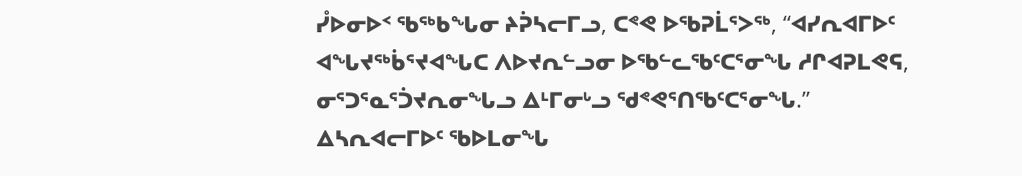ᓮᐅᓂᐅᑉ ᖃᖅᑲᖓᓂ ᔨᕉᓴᓕᒥᓗ, ᑕᕝᕙ ᐅᖃᕈᒫᕐᐳᖅ, “ᐊᓯᕆᐊᒥᐅᑦ ᐊᖓᔪᖅᑳᕐᔪᐊᖓᑕ ᐱᐅᔪᕆᓪᓗᓂ ᐅᖃᓪᓚᖃᑦᑕᕐᓂᖓ ᓱᒋᐊᕈᒪᕙᕋ, ᓂᕐᑐᕐᓇᕐᑑᔪᕆᓂᖓᓗ ᐃᒻᒥᓂᒡᓗ ᖁᕝᕙᕐᑎᖃᑦᑕᕐᓂᖓ.”
ᐃᓴᕆᐊᓕᒥᐅᑦ ᖃᐅᒪᓂᖓ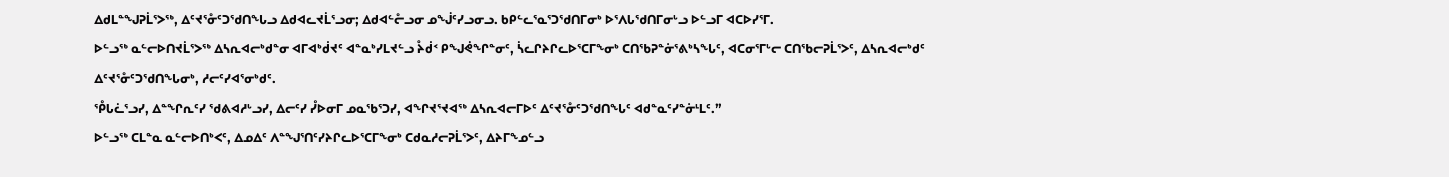ᐃᑯᒪᓐᖑᕈᒫᕐᐳᖅ, ᐃᑦᔪᕐᓁᑦᑐᖁᑎᖓᓗ ᐃᑯᐊᓚᔪᒫᕐᓗᓂ; ᐃᑯᐊᓪᓔᓗᓂ ᓄᖒᑦᓯᓗᓂᓗ. ᑲᑭᓪᓚᕐᓇᕐᑐᖁᑎᒥᓂᒃ ᐅᕐᐱᒐᖁᑎᒥᓂᒡᓗ ᐅᓪᓗᒥ ᐊᑕᐅᓯᕐᒥ.
ᐅᓪᓗᖅ ᓇᓪᓕᐅᑎᔪᒫᕐᐳᖅ ᐃᓴᕆᐊᓕᒃᑯᓐᓂ ᐊᒥᐊᒃᑰᔪᑦ ᐊᓐᓇᒃᓯᒪᔪᓪᓗ ᔧᑰᑉ ᑭᖑᕚᖏᓐᓂᑦ, ᓵᓚᒋᔨᒋᓚᐅᕐᑕᒥᖕᓂᒃ ᑕᑎᖃᕈᓐᓃᕐᕕᒃᓴᖓᑦ, ᐊᑕᓂᕐᒥᒡᓕ ᑕᑎᖃᓕᕈᒫᕐᐳᑦ, ᐃᓴᕆᐊᓕᒃᑯᑦ ᐃᑦᔪᕐᓁᑦᑐᖁᑎᖓᓂᒃ, ᓱᓕᑦᓯᐊᕐᓂᒃᑯᑦ.
ᕾᒐᓛᕐᓗᓯ, ᐃᓐᖏᕆᑦᓯ ᖁᕕᐊᓱᒡᓗᓯ, ᐃᓕᑦᓯ ᓮᐅᓂᒥ ᓄᓇᖃᕐᑐᓯ, ᐊᖏᔪᕐᔪᐊᖅ ᐃᓴᕆᐊᓕᒥᐅᑦ ᐃᑦᔪᕐᓁᑦᑐᖁᑎᖓᑦ ᐊᑯᓐᓇᑦᓯᓐᓃᒻᒪᑦ.”
ᐅᓪᓗᖅ ᑕᒪᓐᓇ ᓇᓪᓕᐅᑎᒃᐸᑦ, ᐃᓄᐃᑦ ᐱᓐᖑᕐᑎᑦᓯᔨᒋᓚᐅᕐᑕᒥᖕᓂᒃ ᑕᑯᓇᓱᓕᕈᒫᕐᐳᑦ, ᐃᔨᒥᖕᓄᓪᓗ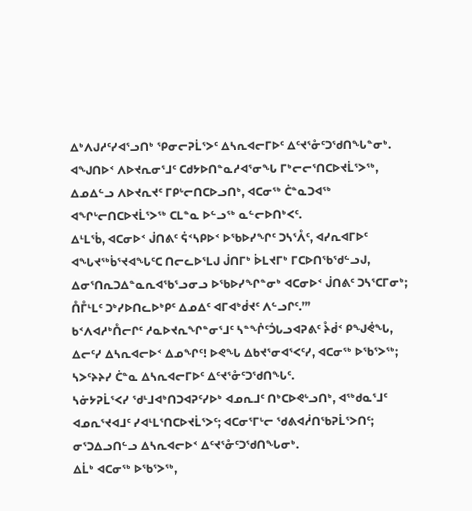ᐃᒃᐱᒍᓱᑦᓯᐊᕐᓗᑎᒃ ᕿᓂᓕᕈᒫᕐᐳᑦ ᐃᓴᕆᐊᓕᒥᐅᑦ ᐃᑦᔪᕐᓁᑦᑐᖁᑎᖓᓐᓂᒃ.
ᐊᖑᑎᐅᑉ ᐱᐅᔪᕆᓂᕐᒧᑦ ᑕᑯᔭᐅᑎᓐᓇᓱᐊᕐᓂᖓ ᒥᒃᓕᓕᕐᑎᑕᐅᔪᒫᕐᐳᖅ, ᐃᓄᐃᓪᓗ ᐱᐅᔪᕆᔪᑦ ᒥᑭᒡᓕᑎᑕᐅᓗᑎᒃ, ᐊᑕᓂᖅ ᑖᓐᓇᑐᐊᖅ ᐊᖏᒡᓕᑎᑕᐅᔪᒫᕐᐳᖅ ᑕᒪᓐᓇ ᐅᓪᓗᖅ ᓇᓪᓕᐅᑎᒃᐸᑦ.
ᐃᒻᒪᖄ, ᐊᑕᓂᐅᑉ ᒎᑎᕕᑦ ᕌᑉᓴᑭᐅᑉ ᐅᖃᐅᓯᖏᑦ ᑐᓴᕐᐰᑦ, ᐊᓯᕆᐊᒥᐅᑦ ᐊᖓᔪᖅᑳᕐᔪᐊᖓᑦᑕ ᑎᓕᓚᐅᕐᒪᒍ ᒎᑎᒥᒃ ᐆᒪᔪᒥᒃ ᒥᑕᐅᑎᖃᖁᓪᓗᒍ, ᐃᓂᕐᑎᕆᑐᐃᓐᓇᕆᐊᖃᕐᓗᓂᓗ ᐅᖃᐅᓯᖏᓐᓂᒃ ᐊᑕᓂᐅᑉ ᒎᑎᕕᑦ ᑐᓴᕐᑕᒥᓂᒃ; ᑍᒤᒻᒪᑦ ᑐᒃᓯᐅᑎᓚᐅᒃᑭᑦ ᐃᓄᐃᑦ ᐊᒥᐊᒃᑰᔪᑦ ᐱᓪᓗᒋᑦ.’”
ᑲᑉᐱᐊᓱᒃᑍᓕᒋᑦ ᓱᓇᐅᔪᕆᖏᓐᓂᕐᒧᑦ ᓴᓐᖐᑦᑑᒐᓗᐊᕈᕕᑦ ᔧᑰᑉ ᑭᖑᕚᖓ, ᐃᓕᑦᓯ ᐃᓴᕆᐊᓕᐅᑉ ᐃᓄᖏᑦ! ᐅᕙᖓ ᐃᑲᔪᕐᓂᐊᕐᐸᑦᓯ, ᐊᑕᓂᖅ ᐅᖃᕐᐳᖅ; ᓴᐳᑦᔨᔨᓯ ᑖᓐᓇ ᐃᓴᕆᐊᓕᒥᐅᑦ ᐃᑦᔪᕐᓁᑦᑐᖁᑎᖓᑦ.
ᓴᓃᔭᕈᒫᕐᐸᓯ ᖁᒻᒧᐊᒃᑎᑐᐊᕈᑦᓯᐅᒃ ᐊᓄᕆᒧᑦ ᑎᒃᑕᐅᕙᒡᓗᑎᒃ, ᐊᖅᑯᓇᕐᒧᑦ ᐊᓄᕆᕐᔪᐊᒧᑦ ᓯᐊᒻᒪᕐᑎᑕᐅᔪᒫᕐᐳᑦ; ᐊᑕᓂᕐᒥᒡᓕ ᖁᕕᐊᓲᑎᖃᕈᒫᕐᐳᑎᑦ; ᓂᕐᑐᐃᓗᑎᓪᓗ ᐃᓴᕆᐊᓕᐅᑉ ᐃᑦᔪᕐᓁᑦᑐᖁᑎᖓᓂᒃ.
ᐃᒫᒃ ᐊᑕᓂᖅ ᐅᖃᕐᐳᖅ,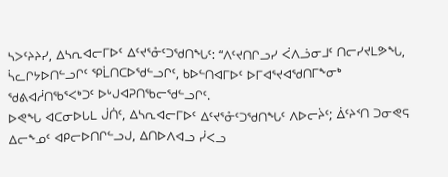ᓴᐳᑦᔨᔨᓯ, ᐃᓴᕆᐊᓕᒥᐅᑦ ᐃᑦᔪᕐᓁᑦᑐᖁᑎᖓᑦ: “ᐱᑦᔪᑎᒋᓗᓯ ᐹᐱᓘᓂᒧᑦ ᑎᓕᓯᔪᒪᕗᖓ, ᓵᓚᒋᔭᐅᑎᓪᓗᒋᑦ ᕿᒫᑎᑕᐅᖁᓪᓗᒋᑦ, ᑲᐅᓪᑎᐊᒥᐅᑦ ᐅᒥᐊᕐᔪᐊᖁᑎᒥᖕᓂᒃ ᖁᕕᐊᓲᑎᖃᕐᐸᒃᑐᑦ ᐅᒡᒍᐊᕈᑎᖃᓕᖁᓪᓗᒋᑦ.
ᐅᕙᖓ ᐊᑕᓂᐅᒐᒪ ᒎᑏᑦ, ᐃᓴᕆᐊᓕᒥᐅᑦ ᐃᑦᔪᕐᓁᑦᑐᖁᑎᖓᑦ ᐱᐅᓕᔩᑦ; ᐄᑦᔨᑉᑎ ᑐᓂᕙᕋ ᐃᓕᖕᓄᑦ ᐊᑭᓕᐅᑎᒋᓪᓗᒍ, ᐃᑎᐅᐱᐊᓗ ᓰᐸᓗ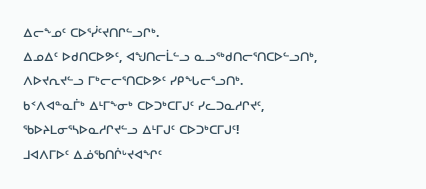ᐃᓕᖕᓄᑦ ᑕᐅᕐᓰᑦᔪᑎᒋᓪᓗᒋᒃ.
ᐃᓄᐃᑦ ᐅᑯᑎᑕᐅᕗᑦ, ᐊᖑᑎᓕᒫᓪᓗ ᓇᓗᖅᑯᑎᓕᕐᑎᑕᐅᓪᓗᑎᒃ, ᐱᐅᔪᕆᔪᓪᓗ ᒥᒃᓕᓕᕐᑎᑕᐅᕗᑦ ᓯᑭᖓᓕᕐᓗᑎᒃ.
ᑲᑉᐱᐊᓐᓇᒦᒃ ᐃᒻᒥᖕᓂᒃ ᑕᐅᑐᒃᑕᒥᒍᑦ ᓯᓚᑐᓇᓱᒋᔪᑦ, ᖃᐅᔨᒪᓂᕐᓴᐅᓇᓱᒋᔪᓪᓗ ᐃᒻᒥᒍᑦ ᑕᐅᑐᒃᑕᒥᒍᑦ!
ᒧᐊᐱᒥᐅᑦ ᐃᓅᖃᑎᒌᒡᔪᐊᖏᑦ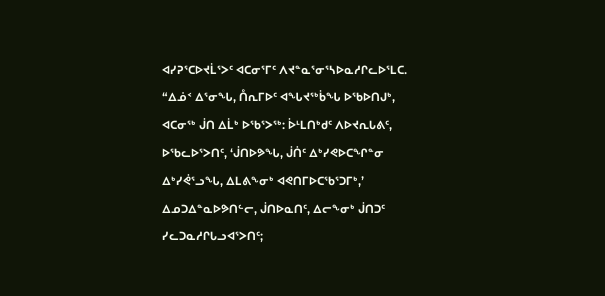ᐊᓯᕈᕐᑕᐅᔪᒫᕐᐳᑦ ᐊᑕᓂᕐᒥᑦ ᐱᔪᓐᓇᕐᓂᕐᓴᐅᓇᓱᒋᓚᐅᕐᒪᑕ.
“ᐃᓅᑉ ᐃᕐᓂᖓ, ᑍᕆᒥᐅᑦ ᐊᖓᔪᖅᑳᖓ ᐅᖃᐅᑎᒍᒃ, ᐊᑕᓂᖅ ᒎᑎ ᐃᒫᒃ ᐅᖃᕐᐳᖅ: ᐆᒻᒪᑎᒃᑯᑦ ᐱᐅᔪᕆᒐᕕᑦ, ᐅᖃᓚᐅᕐᐳᑎᑦ, ‘ᒎᑎᐅᕗᖓ, ᒎᑏᑦ ᐃᒃᓯᕙᐅᑕᖏᓐᓂ ᐃᒃᓯᕚᕐᓗᖓ, ᐃᒪᕕᖕᓂᒃ ᐊᕙᑎᒥᐅᑕᖃᕐᑐᒥᒃ,’ ᐃᓄᑐᐃᓐᓇᐅᕗᑎᓪᓕ, ᒎᑎᐅᓇᑎᑦ, ᐃᓕᖕᓂᒃ ᒎᑎᑐᑦ ᓯᓚᑐᓇᓱᒋᒐᓗᐊᕐᐳᑎᑦ;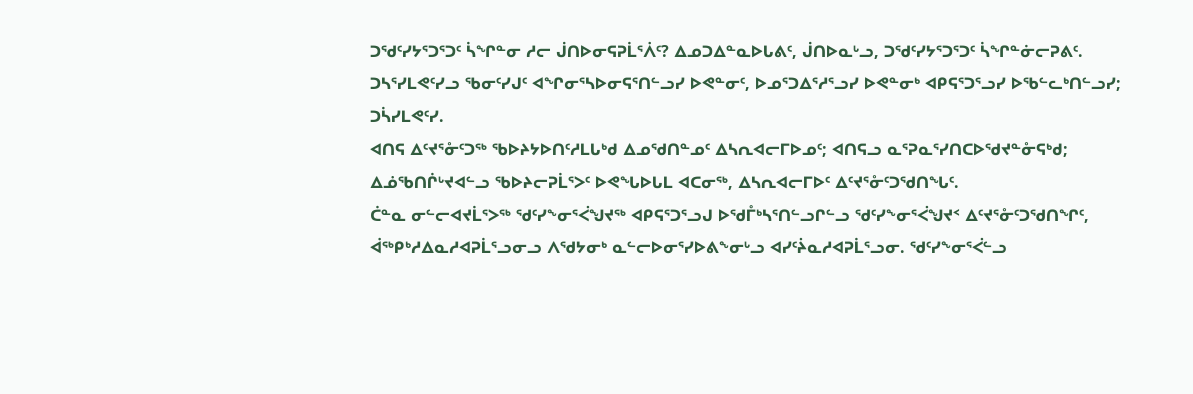ᑐᖁᑦᓯᔭᕐᑐᕐᑐᑦ ᓵᖏᓐᓂ ᓱᓕ ᒎᑎᐅᓂᕋᕈᒫᕐᐲᑦ? ᐃᓄᑐᐃᓐᓇᐅᒐᕕᑦ, ᒎᑎᐅᓇᒡᓗ, ᑐᖁᑦᓯᔭᕐᑐᕐᑐᑦ ᓵᖏᓐᓃᓕᕈᕕᑦ.
ᑐᓴᕐᓯᒪᕙᑦᓯᓗ ᖃᓂᑦᓯᒍᑦ ᐊᖏᓂᕐᓴᐅᓂᕋᕐᑎᓪᓗᓯ ᐅᕙᓐᓂᑦ, ᐅᓄᕐᑐᐃᕐᓱᕐᓗᓯ ᐅᕙᓐᓂᒃ ᐊᑭᕋᕐᑐᕐᓗᓯ ᐅᖃᓪᓚᒃᑎᓪᓗᓯ; ᑐᓵᓯᒪᕙᑦᓯ.
ᐊᑎᕋ ᐃᑦᔪᕐᓁᑦᑐᖅ ᖃᐅᔨᔭᐅᑎᑦᓱᒪᒐᒃᑯ ᐃᓄᖁᑎᓐᓄᑦ ᐃᓴᕆᐊᓕᒥᐅᓄᑦ; ᐊᑎᕋᓗ ᓇᕐᕈᓇᕐᓯᑎᑕᐅᖁᔪᓐᓁᕋᒃᑯ; ᐃᓅᖃᑎᒌᒡᔪᐊᓪᓗ ᖃᐅᔨᓕᕈᒫᕐᐳᑦ ᐅᕙᖓᐅᒐᒪ ᐊᑕᓂᖅ, ᐃᓴᕆᐊᓕᒥᐅᑦ ᐃᑦᔪᕐᓁᑦᑐᖁᑎᖓᑦ.
ᑖᓐᓇ ᓂᓪᓕᐊᔪᒫᕐᐳᖅ ᖁᑦᓯᖕᓂᕐᐹᖑᔪᖅ ᐊᑭᕋᕐᑐᕐᓗᒍ ᐅᖁᒤᒃᓴᕐᑎᓪᓗᒋᓪᓗ ᖁᑦᓯᖕᓂᕐᐹᖑᔪᑉ ᐃᑦᔪᕐᓁᑦᑐᖁᑎᖏᑦ, ᐋᖅᑭᒃᓱᐃᓇᓱᐊᕈᒫᕐᓗᓂᓗ ᐱᖁᔭᓂᒃ ᓇᓪᓕᐅᓂᕐᓯᐅᕕᖕᓂᒡᓗ ᐊᓯᑦᔩᓇᓱᐊᕈᒫᕐᓗᓂ. ᖁᑦᓯᖕᓂᕐᐹᓪᓗ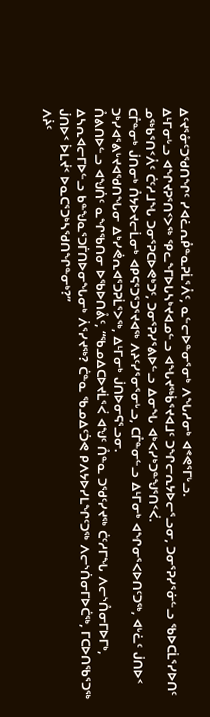ᐃᑦᔪᕐᓁᑦᑐᖁᑎᖏᑦ ᓯᐊᓛᕆᑬᓐᓇᕈᒫᕐᐰᑦ, ᓇᓪᓕᐅᓐᓂᕐᓂᒃ ᐱᖓᓱᓂᒃ ᐊᕝᕙᕐᒥᒡᓗ.
ᐃᒻᒥᓂᒡᓗ ᐊᖏᔪᕈᕐᑎᑉᐳᖅ ᕿᓚᖕᒥᐅᒐᓴᒃᔪᐊᓄᓪᓗ ᐊᖓᔪᖅᑳᕐᔪᐊᒧᑦ ᑐᖏᓕᕆᔭᐅᓕᕐᓗᓂ, ᑐᓂᕐᕈᓯᕐᓃᓪᓗ ᖃᐅᑕᒫᕐᓯᐅᑎᑦ ᓄᖅᑲᕐᑎᑉᐰᑦ ᑖᑦᓱᒧᖓ ᑐᓂᕐᕈᑕᐅᕙᒃᑐᑦ, ᑐᓂᕐᕈᓯᕐᕕᐅᓪᓗ ᐃᓂᖓ ᐊᒃᐸᓯᒃᑐᓐᖑᕐᑎᑉᐹ.
ᑕᒤᓐᓂᒃ ᒎᑎᓂᒃ ᑍᔭᐅᔪᓕᒫᓂᒃ ᐊᑭᕋᕐᑐᕐᑐᕐᔪᐊᖅ ᐱᔨᑦᓯᕐᓂᕐᓂᒡᓗ, ᑕᒤᓐᓂᓪᓗ ᐃᒻᒥᓂᒃ ᐊᖏᓂᕐᐸᐅᑎᑦᑐᖅ, ᐊᒡᓛᑦ ᒎᑎᐅᑉ ᑐᒃᓯᐊᕐᕕᒡᔪᐊᖁᑎᖓᓂ ᐃᒃᓯᕚᕆᐊᕐᑐᕈᒫᕐᐳᖅ, ᐃᒻᒥᓂᒃ ᒎᑎᐅᓂᕋᕐᓗᓂ.
ᑍᕕᑎᐅᓪᓗ ᐊᖑᑏᑦ ᓇᖏᖃᑎᓂ ᐅᖃᐅᑎᕔᑦ, “ᖃᓄᐃᑕᐅᔪᒫᕐᐹ ᐊᖑᑦ ᑍᓐᓇ ᑐᖁᑦᓯᔪᖅ ᑖᑦᓱᒥᖓ ᐱᓕᔅᑍᓂᒥᐅᒥᒃ, ᐃᓴᕆᐊᓕᒥᐅᓪᓗ ᑲᓐᖑᓇᕐᑐᒦᑎᐅᓂᖓᓂᒃ ᐲᕐᓯᔪᖅ? ᑖᓐᓇ ᖃᓄᐃᑦᑑᕙ ᑭᐱᔭᐅᓯᒪᖏᑦᑐᖅ ᐱᓕᔅᑏᓂᒥᐅᑖᖅ, ᒥᑕᐅᑎᖃᕐᑐᖅ ᒎᑎᐅᑉ ᐆᒪᔫᑉ ᐅᓇᑕᕐᑐᒃᓴᖁᑎᖏᓐᓂᒃ?”
ᐱᔩᑦ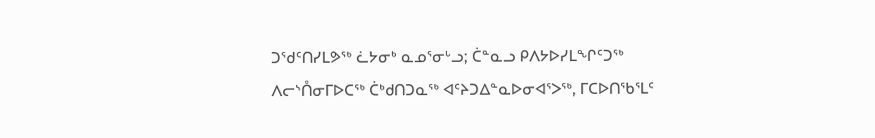ᑐᖁᑦᑎᓯᒪᕗᖅ ᓛᔭᓂᒃ ᓇᓄᕐᓂᒡᓗ; ᑖᓐᓇᓗ ᑭᐱᔭᐅᓯᒪᖏᑦᑐᖅ ᐱᓕᔅᑍᓂᒥᐅᑕᖅ ᑖᒃᑯᑎᑐᓇᖅ ᐊᑦᔨᑐᐃᓐᓇᐅᓂᐊᕐᐳᖅ, ᒥᑕᐅᑎᖃᕐᒪᑦ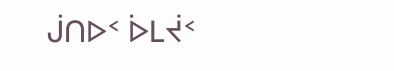ᒎᑎᐅᑉ ᐆᒪᔫᑉ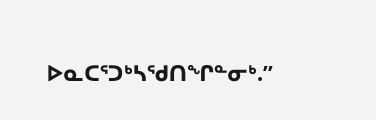ᐅᓇᑕᕐᑐᒃᓴᖁᑎᖏᓐᓂᒃ.”